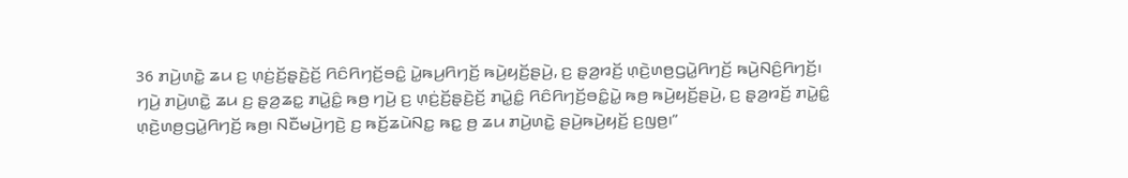36 ꤊꤣꤧ꤬ꤛꤢꤧ꤭ ꤘꤣ ꤢ꤬ ꤛ꤫ꤢꤦ꤬ꤢꤩ꤬ꤔ꤫ꤢꤧ꤬ꤢꤩ꤬ ꤖꤢꤨꤖꤚꤢꤩ꤬ꤋꤢꤨ꤭ ꤣꤧ꤭ꤒꤣ꤬ꤖꤚꤢꤩ꤬ ꤒꤣꤧ꤬ꤟꤢꤩ꤬ꤔꤣꤧ꤬, ꤢ꤬ ꤔ꤫ꤤ꤬ꤙꤢꤩ꤬ ꤛ꤫ꤢꤧ꤬ꤛꤥ꤬ꤞꤣꤧ꤭ꤖꤚꤢꤩ꤬ ꤒꤣꤧ꤬ꤡꤢꤨ꤬ꤖꤚꤢꤩ꤬꤯ ꤚꤣꤧ꤬ ꤊꤣꤧ꤬ꤛꤢꤧ꤭ ꤘꤣ ꤢ꤬ ꤔ꤫ꤤ꤬ꤘꤢ꤭ ꤊꤣꤧ꤭ꤢꤨ꤭ ꤒꤥ꤬ ꤚꤣꤧ꤬ ꤢ꤬ ꤛ꤫ꤢꤦ꤬ꤢꤩ꤬ꤔ꤫ꤢꤧ꤬ꤢꤩ꤬ ꤊꤣꤧ꤭ꤢꤨ꤭ ꤖꤢꤨꤖꤚꤢꤩ꤬ꤋꤢꤨ꤭ꤣꤧ꤭ ꤒꤥ꤬ ꤒꤣꤧ꤬ꤟꤢꤩ꤬ꤔꤣꤧ꤬, ꤢ꤬ ꤔ꤫ꤤ꤬ꤙꤢꤩ꤬ ꤊꤣꤧ꤭ꤢꤨ꤭ ꤛ꤫ꤢꤧ꤬ꤛꤥ꤬ꤞꤣꤧ꤭ꤖꤚꤢꤩ꤬ ꤒꤥ꤬꤯ ꤡꤢꤪꤗꤣꤧ꤬ꤚꤢꤧ꤬ ꤢ꤬ ꤒꤢꤩ꤬ꤘꤣꤧꤡꤢ꤭ ꤒꤢ꤭ ꤥ꤬ ꤘꤣ ꤊꤣꤧ꤬ꤛꤢꤧ꤭ ꤔꤣꤧ꤬ꤒꤣꤧ꤬ꤟꤢꤩ꤬ ꤢ꤬ꤜꤥ꤬꤯”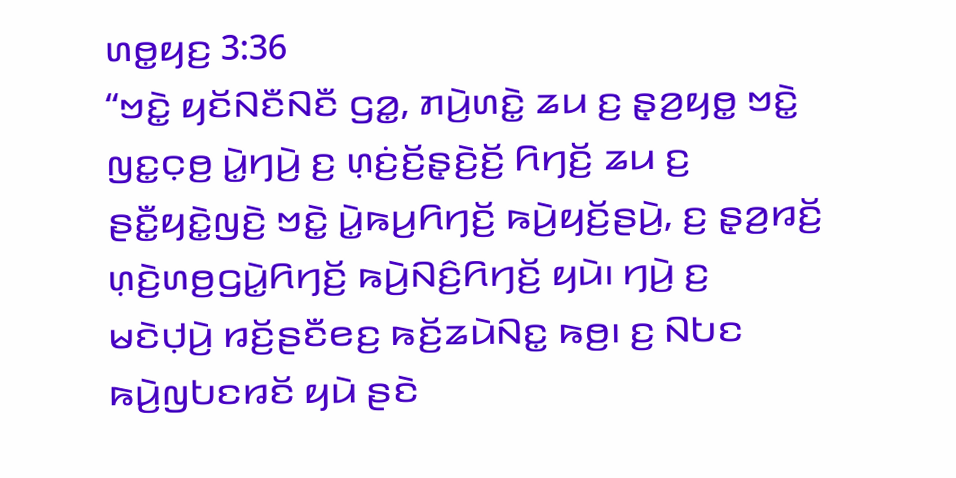ꤛꤥ꤭ꤟꤢ꤬ 3:36
“ꤠꤢꤧ꤭ ꤟꤢꤩꤡꤢꤪꤡꤢꤪ ꤞꤤ꤭, ꤊꤣꤧ꤬ꤛꤢꤧ꤭ ꤘꤣ ꤢ꤬ ꤔ꤫ꤤ꤬ꤟꤥ꤭ ꤠꤢꤧ꤭ ꤜꤢ꤭ꤍ꤫ꤥ꤬ ꤣꤧ꤭ꤚꤣꤧ꤬ ꤢ꤬ ꤛ꤫ꤢꤦ꤬ꤢꤩ꤬ꤔ꤫ꤢꤧ꤬ꤢꤩ꤬ ꤖꤚꤢꤩ꤬ ꤘꤣ ꤢ꤬ ꤔꤢꤪ꤭ꤟꤢꤧ꤭ꤜꤢꤧ꤬ ꤠꤢꤧ꤭ ꤣꤧ꤭ꤒꤣ꤬ꤖꤚꤢꤩ꤬ ꤒꤣꤧ꤬ꤟꤢꤩ꤬ꤔꤣꤧ꤬, ꤢ꤬ ꤔ꤫ꤤ꤬ꤙꤢꤩ꤬ ꤛ꤫ꤢꤧ꤬ꤛꤥ꤬ꤞꤣꤧ꤭ꤖꤚꤢꤩ꤬ ꤒꤣꤧ꤬ꤡꤢꤨ꤬ꤖꤚꤢꤩ꤬ ꤟꤣꤧ꤯ ꤚꤣꤧ꤬ ꤢ꤬ ꤗꤢꤧꤓ꤫ꤣꤧ꤬ ꤙꤢꤩ꤬ꤔꤢꤪꤕꤢ꤬ ꤒꤢꤩ꤬ꤘꤣꤧꤡꤢ꤭ ꤒꤥ꤬꤯ ꤢ꤬ ꤡꤝꤢ ꤒꤣꤧ꤬ꤜꤝꤢꤙꤢꤩ ꤟꤣꤧ ꤔꤢꤧ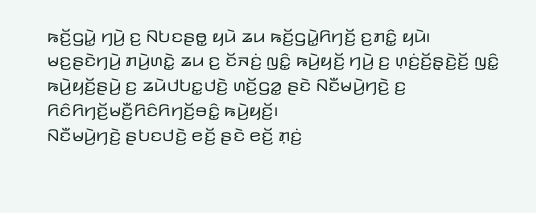ꤒꤢꤩ꤬ꤞꤣꤧ꤭ ꤚꤣꤧ꤬ ꤢ꤬ ꤡꤝꤢꤔꤥ꤭ ꤟꤣꤧ ꤘꤣ ꤒꤢꤩ꤬ꤞꤣꤧ꤭ꤖꤚꤢꤩ꤬ ꤢ꤬ꤊꤢꤨ꤭ ꤟꤣꤧ꤯
ꤗꤢ꤬ꤔꤢꤧꤚꤣꤧ꤬ ꤊꤣꤧ꤬ꤛꤢꤧ꤭ ꤘꤣ ꤢ꤬ ꤢꤩꤏꤢꤦ꤬ ꤜꤢꤨ꤭ ꤒꤣꤧ꤬ꤟꤢꤩ꤬ ꤚꤣꤧ꤬ ꤢ꤬ ꤛ꤫ꤢꤦ꤬ꤢꤩ꤬ꤔ꤫ꤢꤧ꤬ꤢꤩ꤬ ꤜꤢꤨ꤭ ꤒꤣꤧ꤬ꤟꤢꤩ꤬ꤔꤣꤧ꤬ ꤢ꤬ ꤘꤣꤧꤓꤝꤢ꤭ꤓꤢꤧ꤬ ꤛꤢꤩ꤬ꤞꤤ꤭ ꤔꤢꤧ ꤡꤢꤪꤗꤣꤧ꤬ꤚꤢꤧ꤬ ꤢ꤬ ꤖꤢꤨꤖꤚꤢꤩ꤬ꤗꤢꤪ꤬ꤖꤢꤨꤖꤚꤢꤩ꤬ꤋꤢꤨ꤭ ꤒꤣꤧ꤬ꤟꤢꤩ꤬꤯
ꤡꤢꤪꤗꤣꤧ꤬ꤚꤢꤧ꤬ ꤔꤝꤢꤓꤢꤧ꤬ ꤕꤢꤩ꤬ ꤔꤢꤧ ꤕꤢꤩ꤬ ꤊ꤫ꤢꤦ꤬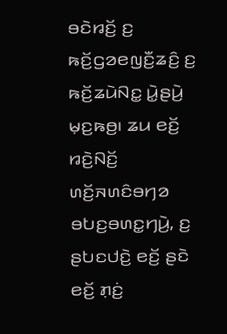ꤋꤢꤧꤙꤢꤩ꤬ ꤢ꤬ ꤒꤢꤩ꤬ꤞꤤꤕꤜꤢꤪ꤬ꤘꤢꤨ꤬ ꤢ꤬ ꤒꤢꤩ꤬ꤘꤣꤧꤡꤢ꤭ ꤣꤧ꤭ꤔꤣꤧ꤬ ꤗ꤫ꤢ꤬ꤒꤥ꤬꤯ ꤘꤣ ꤕꤢꤩ꤬ ꤙꤢꤧ꤬ꤡꤢꤩ꤬ ꤛꤢꤩ꤬ꤏꤛꤢꤨꤋꤚꤤ ꤋꤝꤢ꤬ꤋꤛꤢ꤭ꤚꤣꤧ꤬, ꤢ꤬ ꤔꤝꤢꤓꤢꤧ꤬ ꤕꤢꤩ꤬ ꤔꤢꤧ ꤕꤢꤩ꤬ ꤊ꤫ꤢꤦ꤬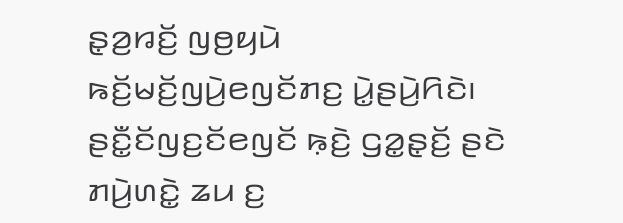ꤔ꤫ꤤ꤬ꤙꤢꤩ꤬ ꤜꤥ꤬ꤟꤣꤧ ꤒꤢꤩ꤬ꤗꤢꤩ꤬ꤜꤣꤧ꤬ꤕꤜꤢꤩꤊꤢ꤬ ꤣꤧ꤭ꤔꤣꤧ꤬ꤖꤢꤧ꤯
ꤔꤢꤪ꤭ꤢꤩꤜꤢ꤬ꤢꤩꤕꤜꤢꤩ ꤒ꤫ꤢꤧ꤬ ꤞꤤ꤭ꤔ꤫ꤢꤩ꤬ ꤔꤢꤧ ꤊꤣꤧ꤬ꤛꤢꤧ꤭ ꤘꤣ ꤢ꤬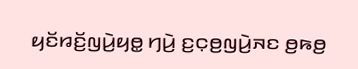ꤟꤢꤩꤙꤢꤩ꤬ꤜꤣꤧ꤬ꤟꤥ꤭ ꤚꤣꤧ꤬ ꤢ꤬ꤍ꤫ꤥ꤬ꤜꤣꤧ꤬ꤏꤢ ꤥ꤬ꤒꤥ꤬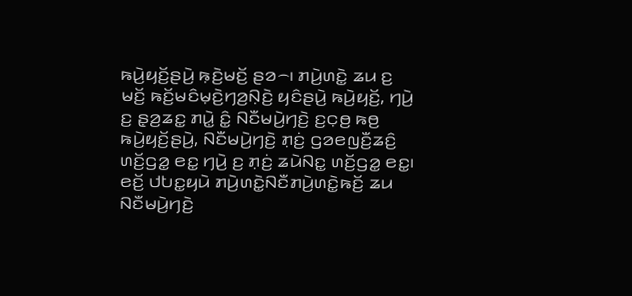ꤒꤣꤧ꤬ꤟꤢꤩ꤬ꤔꤣꤧ꤬ ꤒ꤫ꤢꤧ꤬ꤗꤢꤩ꤬ ꤔꤤ꤮꤯ ꤊꤣꤧ꤬ꤛꤢꤧ꤭ ꤘꤣ ꤢ꤬ ꤗꤢꤩ꤬ ꤒꤢꤩ꤬ꤗꤢꤨꤗ꤫ꤢꤧ꤬ꤚꤤ꤬ꤡ꤫ꤢꤧ꤬ ꤟꤢꤨꤔꤣꤧ꤬ ꤒꤣꤧ꤬ꤟꤢꤩ꤬, ꤚꤣꤧ꤬ ꤢ꤬ ꤔ꤫ꤤ꤬ꤘꤢ꤭ ꤊꤣꤧ꤭ ꤢꤨ꤭ ꤡꤢꤪꤗꤣꤧ꤬ꤚꤢꤧ꤬ ꤢ꤬ꤍ꤫ꤥ꤬ ꤒꤥ꤬ ꤒꤣꤧ꤬ꤟꤢꤩ꤬ꤔꤣꤧ꤬, ꤡꤢꤪꤗꤣꤧ꤬ꤚꤢꤧ꤬ ꤊ꤫ꤢꤦ꤬ ꤞꤤꤕꤜꤢꤪ꤬ꤘꤢꤨ꤬ ꤛꤢꤩ꤬ꤞꤤ꤭ ꤕꤢ꤭ ꤚꤣꤧ꤬ ꤢ꤬ ꤊ꤫ꤢꤦ꤬ ꤘꤣꤧꤡꤢ꤭ ꤛꤢꤩ꤬ꤞꤤ꤭ ꤕꤢ꤭꤯
ꤕꤢꤩ꤬ ꤓꤝꤢ꤭ꤟꤣꤧ ꤊꤣꤧ꤬ꤛꤢꤧ꤭ꤡꤢꤪꤊꤣꤧ꤬ꤛꤢꤧ꤭ꤒꤢꤩ꤬ ꤘꤣ ꤡꤢꤪꤗꤣꤧ꤬ꤚꤢꤧ꤬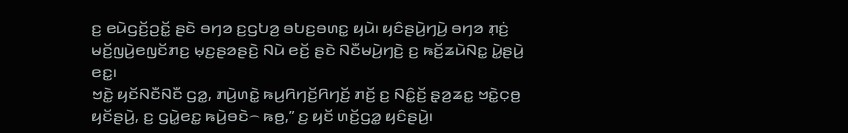ꤢ꤬ ꤕꤣꤧꤞꤢꤩ꤬ꤑꤢꤩ꤭ ꤔꤢꤧ ꤋꤚꤤ ꤢ꤬ꤞꤝꤤ꤬ ꤋꤝꤢ꤬ꤋꤛꤢ꤭ ꤟꤣꤧ꤯ ꤟꤢꤨꤔꤣꤧ꤬ꤚꤣꤧ꤬ ꤋꤚꤤ ꤊ꤫ꤢꤦ꤬ ꤗꤢꤩ꤬ꤜꤣꤧ꤬ꤕꤜꤢꤩꤊꤢ꤬ ꤗ꤫ꤢ꤬ꤔꤤꤔꤢꤧ꤬ ꤡꤣꤧ ꤕꤢꤩ꤬ ꤔꤢꤧ ꤡꤢꤪꤗꤣꤧ꤬ꤚꤢꤧ꤬ ꤢ꤬ ꤒꤢꤩ꤬ꤘꤣꤧꤡꤢ꤭ ꤣꤧ꤭ꤔꤣꤧ꤬ ꤕꤢ꤭꤯
ꤠꤢꤧ꤭ ꤟꤢꤩꤡꤢꤪꤡꤢꤪ ꤞꤤ꤭, ꤊꤣꤧ꤬ꤛꤢꤧ꤭ ꤒꤣ꤬ꤖꤚꤢꤩ꤬ꤖꤚꤢꤩ꤬ ꤊꤢꤩ꤬ ꤢ꤬ ꤡꤢꤨ꤭ꤢꤩ꤬ ꤔ꤫ꤤ꤬ꤘꤢ꤭ ꤠꤢꤧ꤭ꤍ꤫ꤥ꤬ ꤟꤢꤩꤔꤣꤧ꤬, ꤢ꤬ ꤞꤣꤧ꤭ꤕꤢ꤭ ꤒꤣꤧ꤬ꤋꤢꤧ꤮ ꤒꤥ꤬,” ꤢ꤬ ꤟꤢꤩ ꤛꤢꤩ꤬ꤞꤤ꤭ ꤟꤢꤨꤔꤣꤧ꤬꤯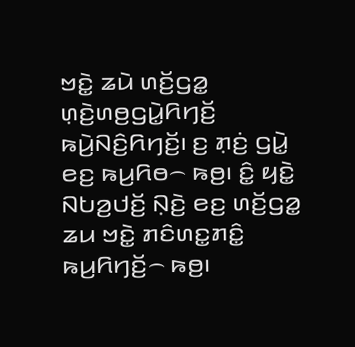ꤠꤢꤧ꤭ ꤘꤣꤧ ꤛꤢꤩ꤬ꤞꤤ꤭ ꤛ꤫ꤢꤧ꤬ꤛꤥ꤬ꤞꤣꤧ꤭ꤖꤚꤢꤩ꤬ ꤒꤣꤧ꤬ꤡꤢꤨ꤬ꤖꤚꤢꤩ꤬꤯ ꤢ꤬ ꤊ꤫ꤢꤦ꤬ ꤞꤣꤧ꤭ ꤕꤢ꤬ ꤒꤣ꤬ꤖꤥ꤮ ꤒꤥ꤬꤯ ꤢꤨ꤭ ꤟꤢꤧ꤭ ꤡꤝꤤ꤬ꤓꤢꤩ꤬ ꤡ꤫ꤢꤧ꤬ ꤕꤢ꤬ ꤛꤢꤩ꤬ꤞꤤ꤭ ꤘꤣ ꤠꤢꤧ꤭ ꤊꤢꤨꤛꤢ꤭ꤊꤢꤨ꤭ ꤒꤣ꤬ꤖꤚꤢꤩ꤬꤮ ꤒꤥ꤬꤯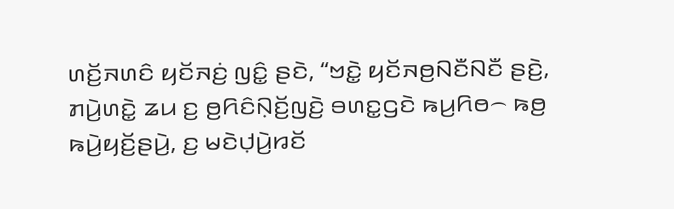ꤛꤢꤩ꤬ꤏꤛꤢꤨ ꤟꤢꤩꤏꤢꤦ꤬ ꤜꤢꤨ꤭ ꤔꤢꤧ, “ꤠꤢꤧ꤭ ꤟꤢꤩꤏꤥ꤬ꤡꤢꤪꤡꤢꤪ ꤔꤢꤧ꤬, ꤊꤣꤧ꤬ꤛꤢꤧ꤭ ꤘꤣ ꤢ꤬ ꤥ꤬ꤖꤢꤨꤡ꤫ꤢꤩ꤬ꤜꤢꤧ꤬ ꤋꤛꤢ꤭ꤞꤢꤧ ꤒꤣ꤬ꤖꤥ꤮ ꤒꤥ꤬ ꤒꤣꤧ꤬ꤟꤢꤩ꤬ꤔꤣꤧ꤬, ꤢ꤬ ꤗꤢꤧꤓ꤫ꤣꤧ꤬ꤙꤢꤩ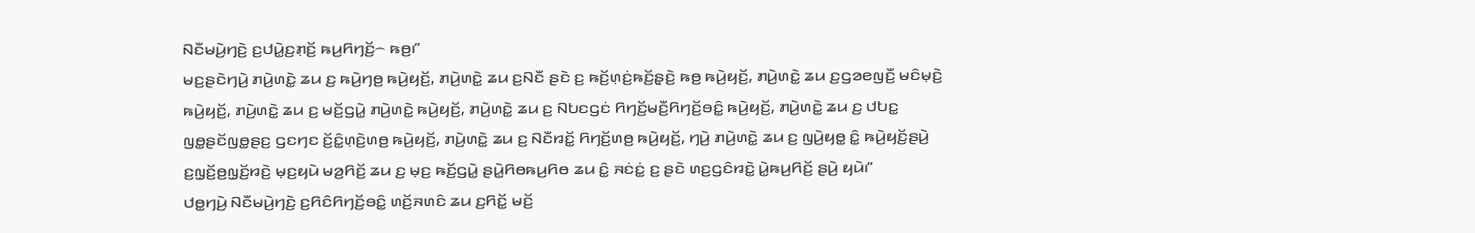ꤡꤢꤪꤗꤣꤧ꤬ꤚꤢꤧ꤬ ꤢ꤬ꤓꤣꤧ꤭ꤢ꤬ꤊ꤫ꤢꤩ꤬ ꤒꤣ꤬ꤖꤚꤢꤩ꤬꤮ ꤒꤥ꤬꤯”
ꤗꤢ꤬ꤔꤢꤧꤚꤣꤧ꤬ ꤊꤣꤧ꤬ꤛꤢꤧ꤭ ꤘꤣ ꤢ꤬ ꤒꤣꤧ꤬ꤚꤥ꤬ ꤒꤣꤧ꤬ꤟꤢꤩ꤬, ꤊꤣꤧ꤬ꤛꤢꤧ꤭ ꤘꤣ ꤢ꤬ꤡꤢꤪ ꤔꤢꤧ ꤢ꤬ ꤒꤢꤩ꤬ꤛ꤫ꤢꤦ꤬ꤒꤢꤩ꤬ꤔ꤫ꤢꤧ꤬ ꤒꤥ꤬ ꤒꤣꤧ꤬ꤟꤢꤩ꤬, ꤊꤣꤧ꤬ꤛꤢꤧ꤭ ꤘꤣ ꤢ꤬ꤞꤤꤕꤜꤢꤪ꤬ ꤗꤢꤨꤗ꤫ꤢꤧ꤬ ꤒꤣꤧ꤬ꤟꤢꤩ꤬, ꤊꤣꤧ꤬ꤛꤢꤧ꤭ ꤘꤣ ꤢ꤬ ꤗꤢꤩ꤬ꤞꤣꤧ꤭ ꤊꤣꤧ꤬ꤛꤢꤧ꤭ ꤒꤣꤧ꤬ꤟꤢꤩ꤬, ꤊꤣꤧ꤬ꤛꤢꤧ꤭ ꤘꤣ ꤢ꤬ ꤡꤝꤢꤞꤢꤦ ꤖꤚꤢꤩ꤬ꤗꤢꤪ꤬ꤖꤚꤢꤩ꤬ꤋꤢꤨ꤭ ꤒꤣꤧ꤬ꤟꤢꤩ꤬, ꤊꤣꤧ꤬ꤛꤢꤧ꤭ ꤘꤣ ꤢ꤬ ꤓꤝꤢ꤭ ꤜꤥ꤭ꤔꤢꤩꤜꤥ꤭ꤔꤢ꤬ ꤞꤢꤚꤢ ꤢꤩ꤬ꤢꤨ꤭ꤛ꤫ꤢꤧ꤬ꤛꤥ꤬ ꤒꤣꤧ꤬ꤟꤢꤩ꤬, ꤊꤣꤧ꤬ꤛꤢꤧ꤭ ꤘꤣ ꤢ꤬ ꤡꤢꤪꤙꤢꤩ꤭ ꤖꤚꤢꤩ꤬ꤛꤥ꤬ ꤒꤣꤧ꤬ꤟꤢꤩ꤬, ꤚꤣꤧ꤬ ꤊꤣꤧ꤬ꤛꤢꤧ꤭ ꤘꤣ ꤢ꤬ ꤜꤣꤧ꤬ꤟꤥ꤭ ꤢꤨ꤭ ꤒꤣꤧ꤬ꤟꤢꤩ꤬ꤔꤣꤧ꤬ ꤢ꤬ꤜ꤫ꤢꤩ꤬ꤥ꤬ꤜ꤫ꤢꤩ꤬ꤙꤢꤧ꤬ ꤗ꤫ꤢ꤬ꤟꤣꤧ ꤗꤤ꤬ꤖꤢꤩ꤬ ꤘꤣ ꤢ꤬ ꤗ꤫ꤢ꤬ ꤒꤢꤩ꤬ꤞꤣꤧ꤭ ꤔꤣꤧ꤭ꤖꤥꤒꤣ꤬ꤖꤥ ꤘꤣ ꤢꤨ꤭ ꤏꤢꤦꤢꤦ꤭ ꤢ꤬ ꤔꤢꤧ ꤛꤢ꤬ꤞꤢꤨꤙꤢꤧ꤭ ꤣꤧ꤭ꤒꤣ꤬ꤖꤢꤩ꤬ ꤔꤣꤧ꤬ ꤟꤣꤧ꤯”
ꤓꤥ꤭ꤚꤣꤧ꤬ ꤡꤢꤪꤗꤣꤧ꤬ꤚꤢꤧ꤬ ꤢ꤬ꤖꤢꤨꤖꤚꤢꤩ꤬ꤋꤢꤨ꤭ ꤛꤢꤩ꤬ꤏꤛꤢꤨ ꤘꤣ ꤢ꤬ꤖꤢꤩ꤭ ꤗꤢꤩ꤬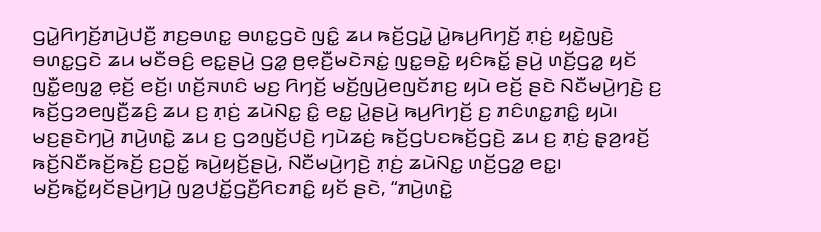ꤞꤣꤧ꤭ꤖꤚꤢꤩ꤬ꤊꤣꤧ꤬ꤓꤢꤪ꤬ ꤊꤢ꤬ꤋꤛꤢ꤭ ꤋꤛꤢ꤭ꤞꤢꤧ ꤜꤢꤨ꤭ ꤘꤣ ꤒꤢꤩ꤬ꤞꤣꤧ꤭ ꤣꤧ꤭ꤒꤣ꤬ꤖꤚꤢꤩ꤬ ꤊ꤫ꤢꤦ꤬ ꤟꤢꤧ꤭ꤜꤢꤧ꤬ ꤋꤛꤢ꤭ꤞꤢꤧ ꤘꤣ ꤗꤢꤪꤋꤢꤨ꤬ ꤕꤢ꤭ꤔꤣꤧ꤬ ꤞꤤ꤭ ꤥ꤬ꤕ꤫ꤢꤪ꤬ꤗꤢꤧꤏꤢꤦ꤭ ꤜꤢ꤭ꤋꤢꤧ꤭ ꤟꤢꤨꤒꤢꤩ꤭ ꤔꤣꤧ꤬ ꤛꤢꤩ꤬ꤞꤤ꤭ ꤟꤢꤩ ꤜꤢꤪ꤭ꤕꤜꤤ꤭ ꤕ꤫ꤢꤩ꤬ ꤕꤢꤩ꤬꤯ ꤛꤢꤩ꤬ꤏꤛꤢꤨ ꤗꤢ꤬ ꤖꤚꤢꤩ꤬ ꤗꤢꤩ꤬ꤜꤣꤧ꤬ꤕꤜꤢꤩꤊꤢ꤬ ꤟꤣꤧ ꤕꤢꤩ꤬ ꤔꤢꤧ ꤡꤢꤪꤗꤣꤧ꤬ꤚꤢꤧ꤬ ꤢ꤬ ꤒꤢꤩ꤬ꤞꤤꤕꤜꤢꤪ꤬ꤘꤢꤨ꤬ ꤘꤣ ꤢ꤬ ꤊ꤫ꤢꤦ꤬ ꤘꤣꤧꤡꤢ꤭ ꤢꤨ꤭ ꤕꤢ꤭ ꤣꤧ꤭ꤔꤣꤧ꤬ ꤒꤣ꤬ꤖꤚꤢꤩ꤬ ꤢ꤬ ꤊꤢꤨꤛꤢ꤭ꤊꤢꤨ꤭ ꤟꤣꤧ꤯
ꤗꤢ꤬ꤔꤢꤧꤚꤣꤧ꤬ ꤊꤣꤧ꤬ꤛꤢꤧ꤭ ꤘꤣ ꤢ꤬ ꤞꤤꤜꤢꤩ꤬ꤓꤢꤧ꤬ ꤚꤣꤧꤘꤢꤦ꤬ ꤒꤢꤩ꤬ꤞꤝꤢꤒꤢꤩ꤬ꤞꤢꤧ꤬ ꤘꤣ ꤢ꤬ ꤊ꤫ꤢꤦ꤬ ꤔ꤫ꤤ꤬ꤙꤢꤩ꤬ ꤒꤢꤩ꤬ꤡꤢꤪꤒꤢꤩ꤬ꤒꤢꤩ꤬ ꤢ꤬ꤑꤢꤩ꤭ ꤒꤣꤧ꤬ꤟꤢꤩ꤬ꤔꤣꤧ꤬, ꤡꤢꤪꤗꤣꤧ꤬ꤚꤢꤧ꤬ ꤊ꤫ꤢꤦ꤬ ꤘꤣꤧꤡꤢ꤭ ꤛꤢꤩ꤬ꤞꤤ꤭ ꤕꤢ꤭꤯ ꤗꤢꤩ꤬ꤒꤢꤩ꤭ꤟꤢꤩꤔꤣꤧ꤬ꤚꤣꤧ꤬ ꤜꤤ꤬ꤓꤢꤩ꤭ꤞꤢꤪ꤬ꤖꤢꤊꤢꤨ꤭ ꤟꤢꤩ ꤔꤢꤧ, “ꤊꤣꤧ꤬ꤛꤢꤧ꤭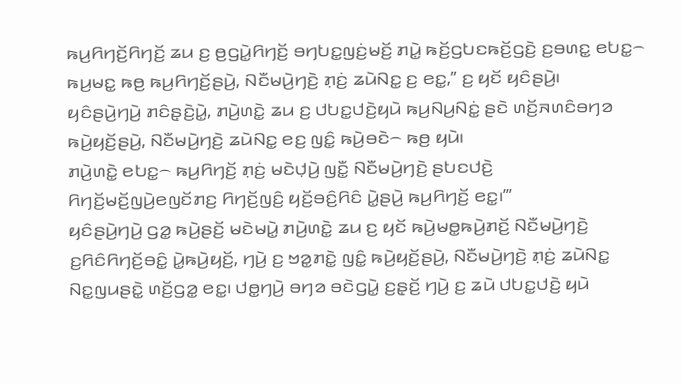ꤒꤣ꤬ꤖꤚꤢꤩ꤬ꤖꤚꤢꤩ꤬ ꤘꤣ ꤢ꤬ ꤥ꤬ꤞꤣꤧ꤭ꤖꤚꤢꤩ꤬ ꤋꤚꤝꤢ꤭ꤜꤢꤦ꤬ꤗꤢꤩ꤬ ꤊꤣꤧ꤭ ꤒꤢꤩ꤬ꤞꤝꤢꤒꤢꤩ꤬ꤞꤢꤧ꤬ ꤢ꤬ꤋꤛꤢ꤭ ꤕꤝꤢ꤭꤮ ꤒꤣ꤬ꤗꤢ꤭ ꤒꤥ꤬ ꤒꤣ꤬ꤖꤚꤢꤩ꤬ꤔꤣꤧ꤬, ꤡꤢꤪꤗꤣꤧ꤬ꤚꤢꤧ꤬ ꤊ꤫ꤢꤦ꤬ ꤘꤣꤧꤡꤢ꤭ ꤢ꤬ ꤕꤢ꤭,” ꤢ꤬ ꤟꤢꤩ ꤟꤢꤨꤔꤣꤧ꤬꤯
ꤟꤢꤨꤔꤣꤧ꤬ꤚꤣꤧ꤬ ꤊꤢꤨꤔ꤫ꤢꤧ꤬ꤣꤧ꤭, ꤊꤣꤧ꤬ꤛꤢꤧ꤭ ꤘꤣ ꤢ꤬ ꤓꤝꤢ꤭ꤓꤢꤧ꤬ꤟꤣꤧ ꤒꤣ꤬ꤡꤣ꤬ꤡꤢꤦ꤭ ꤔꤢꤧ ꤛꤢꤩ꤬ꤏꤛꤢꤨꤋꤚꤤ ꤒꤣꤧ꤬ꤟꤢꤩ꤬ꤔꤣꤧ꤬, ꤡꤢꤪꤗꤣꤧ꤬ꤚꤢꤧ꤬ ꤘꤣꤧꤡꤢ꤭ ꤕꤢ꤬ ꤜꤢꤨ꤭ ꤒꤣꤧ꤬ꤋꤢꤧ꤮ ꤒꤥ꤬ ꤟꤣꤧ꤯
ꤊꤣꤧ꤬ꤛꤢꤧ꤭ ꤕꤝꤢ꤭꤮ ꤒꤣ꤬ꤖꤚꤢꤩ꤬ ꤊ꤫ꤢꤦ꤬ ꤗꤢꤧꤓ꤫ꤣꤧ꤬ ꤜꤢꤪ꤭ ꤡꤢꤪꤗꤣꤧ꤬ꤚꤢꤧ꤬ ꤔꤝꤢꤓꤢꤧ꤬ ꤖꤚꤢꤩ꤬ꤗꤢꤩ꤬ꤜꤣꤧ꤬ꤕꤜꤢꤩꤊꤢ꤬ ꤖꤚꤢꤩ꤬ꤜꤢꤨ꤬ ꤟꤢꤩ꤬ꤋꤢꤨ꤬ꤖꤢꤨ ꤣꤧ꤭ꤔꤣꤧ꤬ ꤒꤣ꤬ꤖꤚꤢꤩ꤬ ꤕꤢ꤭꤯’”
ꤟꤢꤨꤔꤣꤧ꤬ꤚꤣꤧ꤬ ꤞꤤ꤭ ꤒꤣꤧ꤬ꤔꤢꤩ꤬ ꤗꤢꤧꤗꤣꤧ꤭ ꤊꤣꤧ꤬ꤛꤢꤧ꤭ ꤘꤣ ꤢ꤬ ꤟꤢꤩ ꤒꤣꤧ꤬ꤗꤥ꤭ꤒꤣꤧ꤬ꤊꤢꤩ꤬ ꤡꤢꤪꤗꤣꤧ꤬ꤚꤢꤧ꤬ ꤢ꤬ꤖꤢꤨꤖꤚꤢꤩ꤬ꤋꤢꤨ꤭ ꤣꤧ꤭ꤒꤣꤧ꤬ꤟꤢꤩ꤬, ꤚꤣꤧ꤬ ꤢ꤬ ꤠꤤ꤭ꤊꤢꤧ꤭ ꤜꤢꤨ꤭ ꤒꤣꤧ꤬ꤟꤢꤩ꤬ꤔꤣꤧ꤬, ꤡꤢꤪꤗꤣꤧ꤬ꤚꤢꤧ꤬ ꤊ꤫ꤢꤦ꤬ ꤘꤣꤧꤡꤢ꤭ ꤡꤢ꤭ꤜꤣꤔꤢꤧ꤭ ꤛꤢꤩ꤬ꤞꤤ꤭ ꤕꤢ꤭꤯ ꤓꤥ꤭ꤚꤣꤧ꤬ ꤋꤚꤤ ꤋꤢꤧꤞꤣꤧ꤭ ꤢ꤬ꤔ꤫ꤢꤩ꤬ ꤚꤣꤧ꤬ ꤢ꤬ ꤘꤣꤧ ꤓꤝꤢ꤭ꤓꤢꤧ꤬ ꤟꤣꤧ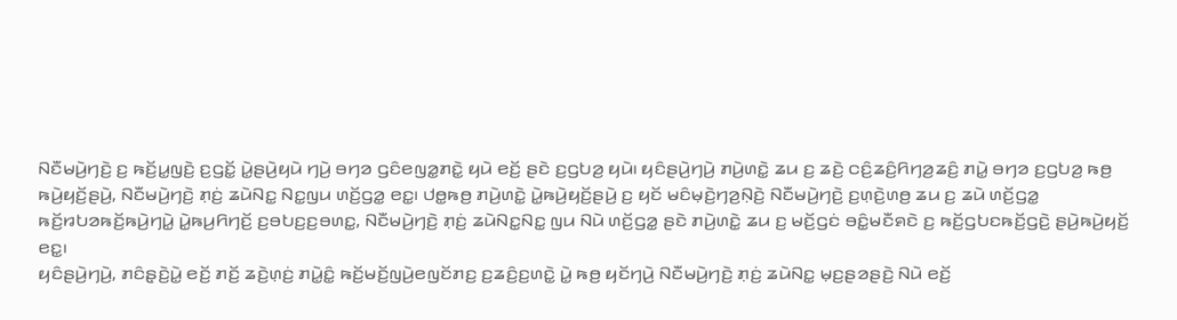ꤡꤢꤪꤗꤣꤧ꤬ꤚꤢꤧ꤬ ꤢ꤬ ꤒꤢꤩ꤬ꤣ꤭ꤜꤢꤧ꤬ ꤢ꤬ꤞꤢꤩ꤭ ꤣꤧ꤭ꤔꤣꤧ꤬ꤟꤣꤧ ꤚꤣꤧ꤬ ꤋꤚꤤ ꤞꤢꤨꤕꤜꤤ꤭ꤊꤢꤧ꤭ ꤟꤣꤧ ꤕꤢꤩ꤬ ꤔꤢꤧ ꤢ꤬ꤞꤝꤤ꤬ ꤟꤣꤧ꤯ ꤟꤢꤨꤔꤣꤧ꤬ꤚꤣꤧ꤬ ꤊꤣꤧ꤬ꤛꤢꤧ꤭ ꤘꤣ ꤢ꤬ ꤘꤢꤧ꤬ ꤍꤢꤨ꤬ꤘꤢꤨ꤬ꤖꤚꤤ꤬ꤘꤢꤨ꤬ ꤊꤣꤧ꤭ ꤋꤚꤤ ꤢ꤬ꤞꤝꤤ꤬ ꤒꤥ꤬ ꤒꤣꤧ꤬ꤟꤢꤩ꤬ꤔꤣꤧ꤬, ꤡꤢꤪꤗꤣꤧ꤬ꤚꤢꤧ꤬ ꤊ꤫ꤢꤦ꤬ ꤘꤣꤧꤡꤢ꤭ ꤡꤢ꤭ꤜꤣ ꤛꤢꤩ꤬ꤞꤤ꤭ ꤕꤢ꤭꤯ ꤓꤥ꤭ꤒꤥ꤬ ꤊꤣꤧ꤬ꤛꤢꤧ꤭ ꤣꤧ꤭ꤒꤣꤧ꤬ꤟꤢꤩ꤬ꤔꤣꤧ꤬ ꤢ꤬ ꤟꤢꤩ ꤗꤢꤨꤗ꤫ꤢꤧ꤬ꤚꤤ꤬ꤡ꤫ꤢꤧ꤬ ꤡꤢꤪꤗꤣꤧ꤬ꤚꤢꤧ꤬ ꤢ꤬ꤛ꤫ꤢꤧ꤬ꤛꤥ꤬ ꤘꤣ ꤢ꤬ ꤘꤣꤧ ꤛꤢꤩ꤬ꤞꤤ꤭ ꤒꤢꤩ꤬ꤙꤝꤤꤒꤢꤩ꤬ꤒꤣꤧ꤬ꤚꤣꤧ꤭ ꤣꤧ꤭ꤒꤣ꤬ꤖꤚꤢꤩ꤬ ꤢ꤬ꤋꤝꤢ꤬ꤢ꤬ꤋꤛꤢ꤭, ꤡꤢꤪꤗꤣꤧ꤬ꤚꤢꤧ꤬ ꤊ꤫ꤢꤦ꤬ ꤘꤣꤧꤡꤢ꤭ꤡꤢ꤭ ꤜꤣ ꤡꤣꤧ ꤛꤢꤩ꤬ꤞꤤ꤭ ꤔꤢꤧ ꤊꤣꤧ꤬ꤛꤢꤧ꤭ ꤘꤣ ꤢ꤬ ꤗꤢꤩ꤬ꤞꤢꤦ ꤋꤢꤨ꤭ꤗꤢꤪꤎꤢꤧ ꤢ꤬ ꤒꤢꤩ꤬ꤞꤝꤢꤒꤢꤩ꤬ꤞꤢꤧ꤬ ꤔꤣꤧ꤬ꤒꤣꤧ꤬ꤟꤢꤩ꤬ ꤕꤢ꤭꤯
ꤟꤢꤨꤔꤣꤧ꤬ꤚꤣꤧ꤬, ꤊꤢꤨꤔ꤫ꤢꤧ꤬ꤣꤧ꤭ ꤕꤢꤩ꤬ ꤊꤢꤩ꤬ ꤘꤢꤧ꤬ꤛ꤫ꤢꤦ꤬ ꤊꤣꤧ꤭ꤢꤨ꤭ ꤒꤢꤩ꤬ꤗꤢꤩ꤬ꤜꤣꤧ꤬ꤕꤜꤢꤩꤊꤢ꤬ ꤢ꤬ꤘꤢꤨ꤬ꤢ꤬ꤛꤢꤧ꤭ ꤣꤧ꤭ ꤒꤥ꤬ ꤟꤢꤩꤚꤣꤧ꤬ ꤡꤢꤪꤗꤣꤧ꤬ꤚꤢꤧ꤬ ꤊ꤫ꤢꤦ꤬ ꤘꤣꤧꤡꤢ꤭ ꤗ꤫ꤢ꤬ꤔꤤꤔꤢꤧ꤬ ꤡꤣꤧ ꤕꤢꤩ꤬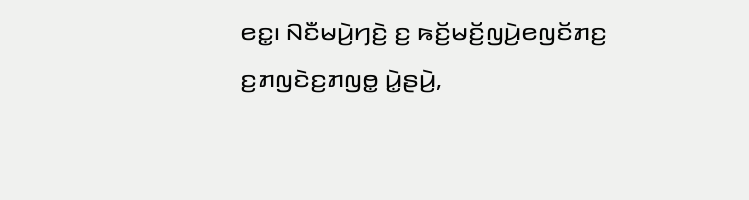ꤕꤢ꤭꤯ ꤡꤢꤪꤗꤣꤧ꤬ꤚꤢꤧ꤬ ꤢ꤬ ꤒꤢꤩ꤬ꤗꤢꤩ꤬ꤜꤣꤧ꤬ꤕꤜꤢꤩꤊꤢ꤬ ꤢ꤬ꤊꤜꤢꤧꤢ꤬ꤊꤜꤥ꤭ ꤣꤧ꤭ꤔꤣꤧ꤬,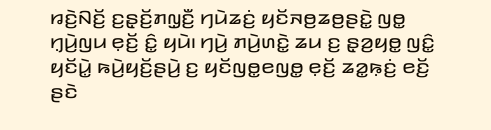ꤙꤢꤧ꤬ꤡꤢꤩ꤬ ꤢ꤬ꤔ꤫ꤢꤩ꤬ꤊꤜ꤫ꤢꤪ꤬ ꤚꤣꤧꤘꤢꤦ꤬ ꤟꤢꤩꤏꤥ꤬ꤘꤥ꤬ꤔꤢꤧ꤭ ꤜꤥ꤭ ꤚ꤫ꤣꤧ꤬ꤜꤣ ꤕ꤫ꤢꤩ꤬ ꤢꤨ꤭ ꤟꤣꤧ꤯ ꤚꤣꤧ꤬ ꤊꤣꤧ꤬ꤛꤢꤧ꤭ ꤘꤣ ꤢ꤬ ꤔ꤫ꤤ꤬ꤟꤥ꤭ ꤜꤢꤨ꤭ ꤟꤢꤩꤣꤧ꤭ ꤒꤣꤧ꤬ꤟꤢꤩ꤬ꤔꤣꤧ꤬ ꤢ꤬ ꤟꤢꤩꤜꤥ꤭ꤕꤜꤥ꤭ ꤕ꤫ꤢꤩ꤬ ꤘꤤ꤭ꤒ꤫ꤢꤦ꤬ ꤕꤢꤩ꤬ ꤔꤢꤧ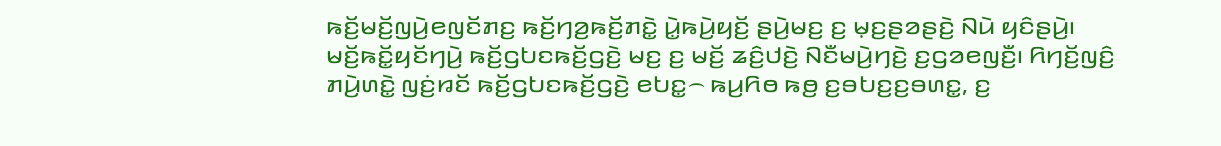ꤒꤢꤩ꤬ꤗꤢꤩ꤬ꤜꤣꤧ꤬ꤕꤜꤢꤩꤊꤢ꤬ ꤒꤢꤩ꤬ꤚꤤ꤬ꤒꤢꤩ꤬ꤊꤢꤧ꤭ ꤣꤧ꤭ꤒꤣꤧ꤬ꤟꤢꤩ꤬ ꤔꤣꤧ꤬ꤗꤢ꤬ ꤢ꤬ ꤗ꤫ꤢ꤬ꤔꤤꤔꤢꤧ꤬ ꤡꤣꤧ ꤟꤢꤨꤔꤣꤧ꤬꤯
ꤗꤢꤩ꤬ꤒꤢꤩ꤭ꤟꤢꤩꤚꤣꤧ꤬ ꤒꤢꤩ꤬ꤞꤝꤢꤒꤢꤩ꤬ꤞꤢꤧ꤬ ꤗꤢ꤬ ꤢ꤬ ꤗꤢꤩ꤬ ꤘꤢꤨ꤬ꤓꤢꤧ꤬ ꤡꤢꤪꤗꤣꤧ꤬ꤚꤢꤧ꤬ ꤢ꤬ꤞꤤꤕꤜꤢꤪ꤬꤯ ꤖꤚꤢꤩ꤬ꤜꤢꤨ꤬ ꤊꤣꤧ꤬ꤛꤢꤧ꤭ ꤜꤢꤦ꤬ꤙꤢꤩ ꤒꤢꤩ꤬ꤞꤝꤢꤒꤢꤩ꤬ꤞꤢꤧ꤬ ꤕꤝꤢ꤭꤮ ꤒꤣ꤬ꤖꤥ ꤒꤥ꤬ ꤢ꤬ꤋꤝꤢ꤬ꤢ꤬ꤋꤛꤢ꤭, ꤢ꤬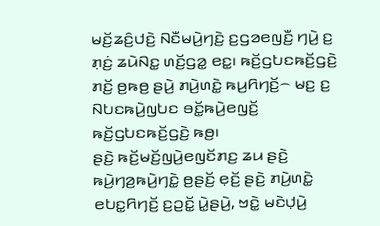ꤗꤢꤩ꤬ꤘꤢꤨ꤬ꤓꤢꤧ꤬ ꤡꤢꤪꤗꤣꤧ꤬ꤚꤢꤧ꤬ ꤢ꤬ꤞꤤꤕꤜꤢꤪ꤬ ꤚꤣꤧ꤬ ꤢ꤬ ꤊ꤫ꤢꤦ꤬ ꤘꤣꤧꤡꤢ꤭ ꤛꤢꤩ꤬ꤞꤤ꤭ ꤕꤢ꤭꤯ ꤒꤢꤩ꤬ꤞꤝꤢꤒꤢꤩ꤬ꤞꤢꤧ꤬ ꤊꤢꤩ꤬ ꤥ꤬ꤒꤥ꤬ ꤔꤣꤧ꤬ ꤊꤣꤧ꤬ꤛꤢꤧ꤭ ꤒꤣ꤬ꤖꤚꤢꤩ꤬꤮ ꤗꤢ꤬ ꤢ꤬ ꤡꤝꤢꤒꤣꤧ꤬ꤜꤝꤢ ꤋꤢꤩ꤭ꤒꤣꤧ꤬ꤕꤜꤢꤩ꤬ ꤒꤢꤩ꤬ꤞꤝꤢꤒꤢꤩ꤬ꤞꤢꤧ꤬ ꤒꤥ꤬꤯
ꤔꤢꤧ꤬ ꤒꤢꤩ꤬ꤗꤢꤩ꤬ꤜꤣꤧ꤬ꤕꤜꤢꤩꤊꤢ꤬ ꤘꤣ ꤔꤢꤧ꤬ ꤒꤣꤧ꤬ꤚꤤ꤬ꤒꤣꤧ꤬ꤚꤢꤧ꤭ ꤥ꤬ꤔꤢꤩ꤬ ꤕ꤫ꤢꤩ꤬ ꤔꤢꤧ꤬ ꤊꤣꤧ꤬ꤛꤢꤧ꤭ ꤕꤝꤢ꤭ꤖꤚꤢꤩ꤬ ꤢ꤬ꤑꤢꤩ꤭ ꤣꤧ꤭ꤔꤣꤧ꤬, ꤠꤢꤧ꤭ ꤗꤢꤧꤓ꤫ꤣꤧ꤬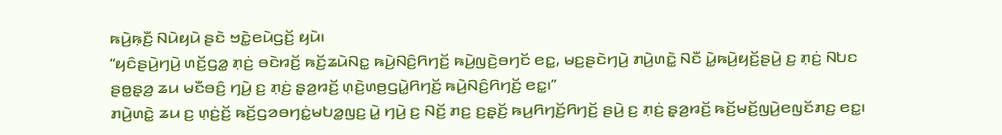ꤒꤣꤧ꤬ꤒ꤫ꤢꤪ꤬ ꤡꤣꤧꤟꤣꤧ ꤔꤢꤧ ꤠꤢꤧ꤭ꤕꤣꤧꤞꤢꤩ꤬ ꤟꤣꤧ꤯
“ꤟꤢꤨꤔꤣꤧ꤬ꤚꤣꤧ꤬ ꤛꤢꤩ꤬ꤞꤤ꤭ ꤊ꤫ꤢꤦ꤬ ꤋꤢꤧꤙꤢꤩ꤬ ꤒꤢꤩ꤬ꤘꤣꤧꤡꤢ꤭ ꤒꤣꤧ꤬ꤡꤢꤨ꤬ꤖꤚꤢꤩ꤬ ꤒꤣꤧ꤬ꤜꤢꤧ꤬ꤋꤚꤢꤩ ꤕꤢ꤭, ꤗꤢ꤬ꤔꤢꤧꤚꤣꤧ꤬ ꤊꤣꤧ꤬ꤛꤢꤧ꤭ ꤡꤢꤪ ꤣꤧ꤭ꤒꤣꤧ꤬ꤟꤢꤩ꤬ꤔꤣꤧ꤬ ꤢ꤬ ꤊ꤫ꤢꤦ꤬ ꤡꤝꤢ ꤔꤥ꤭ꤔ꤫ꤤ꤬ ꤘꤣ ꤗꤢꤪꤋꤢꤨ꤬ ꤚꤣꤧ꤬ ꤢ꤬ ꤊ꤫ꤢꤦ꤬ ꤔ꤫ꤤ꤬ꤙꤢꤩ꤬ ꤛ꤫ꤢꤧ꤬ꤛꤥ꤬ꤞꤣꤧ꤭ꤖꤚꤢꤩ꤬ ꤒꤣꤧ꤬ꤡꤢꤨ꤬ꤖꤚꤢꤩ꤬ ꤕꤢ꤭꤯”
ꤊꤣꤧ꤬ꤛꤢꤧ꤭ ꤘꤣ ꤢ꤬ ꤛ꤫ꤢꤦ꤬ꤢꤩ꤬ ꤒꤢꤩ꤬ꤞꤤꤋꤚꤢꤦ꤭ꤗꤝꤤ꤭ꤜꤢ꤬ ꤣꤧ꤭ ꤚꤣꤧ꤬ ꤢ꤬ ꤡꤢꤩ꤬ ꤊꤢ꤬ ꤢ꤬ꤔ꤫ꤢꤩ꤬ ꤒꤣ꤬ꤖꤚꤢꤩ꤬ꤖꤚꤢꤩ꤬ ꤔꤣꤧ꤬ ꤢ꤬ ꤊ꤫ꤢꤦ꤬ ꤔ꤫ꤤ꤬ꤙꤢꤩ꤬ ꤒꤢꤩ꤬ꤗꤢꤩ꤬ꤜꤣꤧ꤬ꤕꤜꤢꤩꤊꤢ꤬ ꤕꤢ꤭꤯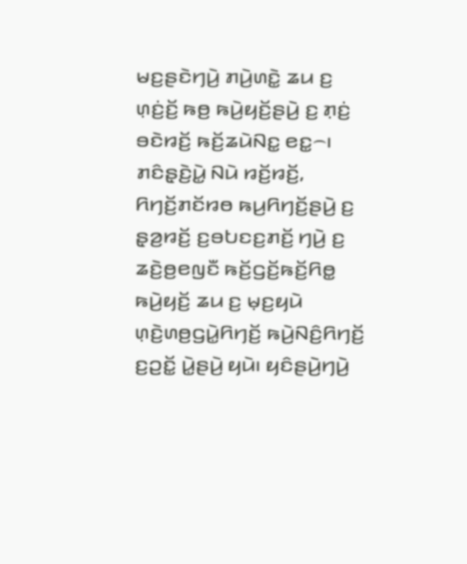ꤗꤢ꤬ꤔꤢꤧꤚꤣꤧ꤬ ꤊꤣꤧ꤬ꤛꤢꤧ꤭ ꤘꤣ ꤢ꤬ ꤛ꤫ꤢꤦ꤬ꤢꤩ꤬ ꤒꤥ꤬ ꤒꤣꤧ꤬ꤟꤢꤩ꤬ꤔꤣꤧ꤬ ꤢ꤬ ꤊ꤫ꤢꤦ꤬ ꤋꤢꤧꤙꤢꤩ꤬ ꤒꤢꤩ꤬ꤘꤣꤧꤡꤢ꤭ ꤕꤢ꤭꤮꤯
ꤊꤢꤨꤔ꤫ꤢꤧ꤬ꤣꤧ꤭ ꤡꤣꤧ ꤙꤢꤩ꤬ꤙꤢꤩ꤬, ꤖꤚꤢꤩ꤬ꤊꤢꤩꤙꤥ ꤒꤣ꤬ꤖꤚꤢꤩ꤬ꤔꤣꤧ꤬ ꤢ꤬ ꤔ꤫ꤤ꤬ꤙꤢꤩ꤬ ꤢ꤬ꤋꤝꤢꤢ꤬ꤊꤢꤩ꤬ ꤚꤣꤧ꤬ ꤢ꤬ ꤘꤢꤧ꤬ꤥ꤬ꤕꤜꤢꤪ ꤒꤢꤩ꤬ꤞꤢꤩ꤬ꤒꤢꤩ꤬ꤖꤥ꤭ ꤒꤣꤧ꤬ꤟꤢꤩ꤬ ꤘꤣ ꤢ꤬ ꤗ꤫ꤢ꤬ꤟꤣꤧ ꤛ꤫ꤢꤧ꤬ꤛꤥ꤬ꤞꤣꤧ꤭ꤖꤚꤢꤩ꤬ ꤒꤣꤧ꤬ꤡꤢꤨ꤬ꤖꤚꤢꤩ꤬ ꤢ꤬ꤑꤢꤩ꤭ ꤣꤧ꤭ꤔꤣꤧ꤬ ꤟꤣꤧ꤯ ꤟꤢꤨꤔꤣꤧ꤬ꤚꤣꤧ꤬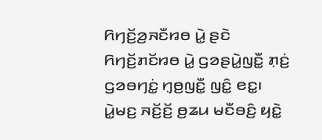ꤖꤚꤢꤩ꤬ꤤ꤬ꤏꤢꤪꤙꤥ ꤣꤧ꤭ ꤔꤢꤧ ꤖꤚꤢꤩ꤬ꤊꤢꤩꤙꤥ ꤣꤧ꤭ ꤞꤤꤔꤣꤧ꤭ꤜꤢꤪ꤭ ꤊ꤫ꤢꤦ꤬ ꤞꤤꤋꤚꤢꤦ꤭ ꤚ꤫ꤥ꤬ꤜꤢꤪ꤭ ꤜꤢꤨ꤭ ꤕꤢ꤭꤯
ꤣꤧ꤭ꤗꤢ꤬ ꤏꤢꤩ꤬ꤢꤩ꤬ ꤥ꤬ꤘꤣ ꤗꤢꤪꤋꤢꤨ꤬ ꤟꤢꤧ꤭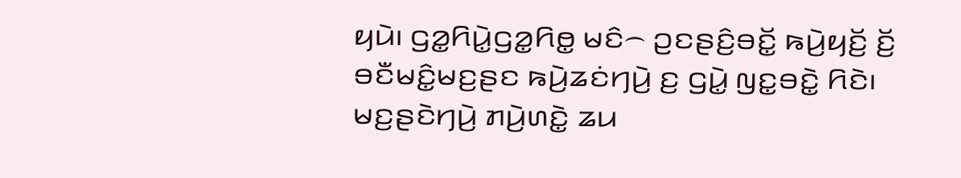ꤟꤣꤧ꤯ ꤞꤤ꤭ꤖꤣꤧ꤭ꤞꤤ꤭ꤖꤥ꤭ ꤗꤢꤨ꤮ ꤑꤢꤔꤢꤨ꤬ꤋꤢꤩ꤭ ꤒꤣꤧ꤬ꤟꤢꤩ꤬ ꤢꤩ꤬ ꤋꤢꤪꤗꤢꤨ꤭ꤗꤢ꤬ꤔꤢ ꤒꤣꤧ꤬ꤘꤢꤦꤚꤣꤧ꤬ ꤢ꤬ ꤞꤣꤧ꤭ ꤜꤢ꤭ꤋꤢꤧ꤭ ꤖꤢꤧ꤯ ꤗꤢ꤬ꤔꤢꤧꤚꤣꤧ꤬ ꤊꤣꤧ꤬ꤛꤢꤧ꤭ ꤘꤣ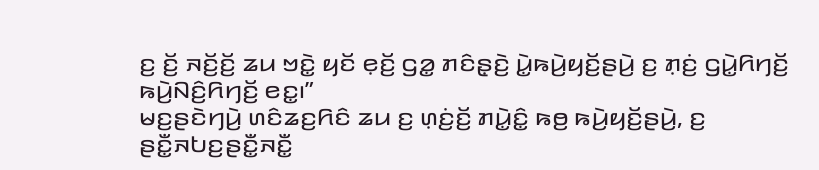ꤢ꤬ ꤢꤩ꤬ ꤏꤢꤩ꤬ꤢꤩ꤬ ꤘꤣ ꤠꤢꤧ꤭ ꤟꤢꤩ ꤕ꤫ꤢꤩ꤬ ꤞꤤ꤭ ꤊꤢꤨꤔ꤫ꤢꤧ꤬ ꤣꤧ꤭ꤒꤣꤧ꤬ꤟꤢꤩ꤬ꤔꤣꤧ꤬ ꤢ꤬ ꤊ꤫ꤢꤦ꤬ ꤞꤣꤧ꤭ꤖꤚꤢꤩ꤬ ꤒꤣꤧ꤬ꤡꤢꤨ꤬ꤖꤚꤢꤩ꤬ ꤕꤢ꤭꤯”
ꤗꤢ꤬ꤔꤢꤧꤚꤣꤧ꤬ ꤛꤢꤨꤘꤢ꤬ꤖꤢꤨ ꤘꤣ ꤢ꤬ ꤛ꤫ꤢꤦ꤬ꤢꤩ꤬ ꤊꤣꤧ꤭ꤢꤨ꤭ ꤒꤥ꤬ ꤒꤣꤧ꤬ꤟꤢꤩ꤬ꤔꤣꤧ꤬, ꤢ꤬ ꤔꤢꤪ꤭ꤏꤝꤢ꤬ꤔꤢꤪ꤭ꤏꤢꤪ꤭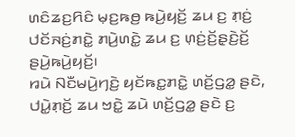ꤛꤢꤨꤘꤢ꤬ꤖꤢꤨ ꤗ꤫ꤢ꤬ꤒꤥ꤬ ꤒꤣꤧ꤬ꤟꤢꤩ꤬ ꤘꤣ ꤢ꤬ ꤊ꤫ꤢꤦ꤬ ꤓꤢꤩꤏꤢꤦ꤬ꤊꤢꤧ꤭ ꤊꤣꤧ꤬ꤛꤢꤧ꤭ ꤘꤣ ꤢ꤬ ꤛ꤫ꤢꤦ꤬ꤢꤩ꤬ꤔ꤫ꤢꤧ꤬ꤢꤩ꤬ ꤔꤣꤧ꤬ꤒꤣꤧ꤬ꤟꤢꤩ꤬꤯
ꤙꤣꤧ ꤡꤢꤪꤗꤣꤧ꤬ꤚꤢꤧ꤬ ꤟꤢꤩꤒꤢ꤭ꤊꤢꤧ꤭ ꤛꤢꤩ꤬ꤞꤤ꤭ ꤔꤢꤧ, ꤓꤣꤧ꤭ꤊ꤫ꤢꤩ꤬ ꤘꤣ ꤠꤢꤧ꤭ ꤘꤣꤧ ꤛꤢꤩ꤬ꤞꤤ꤭ ꤔꤢꤧ ꤢ꤬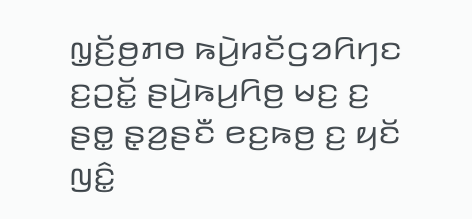ꤜ꤫ꤢꤩ꤬ꤥ꤬ꤊꤥ ꤒꤣꤧ꤬ꤙꤢꤩꤞꤤꤖꤚꤢ ꤢ꤬ꤑꤢꤩ꤭ ꤔꤣꤧ꤬ꤒꤣ꤬ꤖꤥ꤬ ꤗꤢ꤬ ꤢ꤬ ꤔꤥ꤭ ꤔ꤫ꤤ꤬ꤔꤢꤪ ꤕꤢ꤬ꤒꤥ꤬ ꤢ꤬ ꤟꤢꤩ ꤜꤢꤨ꤭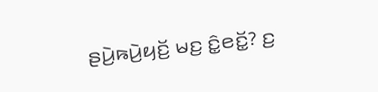ꤔꤣꤧ꤬ꤒꤣꤧ꤬ꤟꤢꤩ꤬ ꤗꤢ꤬ ꤢꤨ꤭ꤕꤢꤩ꤭? ꤢ꤬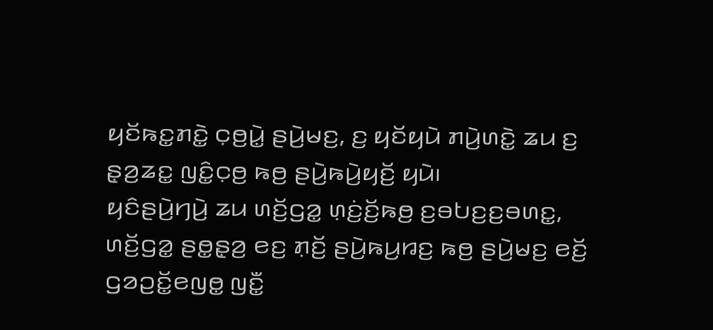ꤟꤢꤩꤒꤢ꤭ꤊꤢꤧ꤭ ꤍ꤫ꤥ꤬ꤣꤧ꤭ ꤔꤣꤧ꤬ꤗꤢ꤬, ꤢ꤬ ꤟꤢꤩꤟꤣꤧ ꤊꤣꤧ꤬ꤛꤢꤧ꤭ ꤘꤣ ꤢ꤬ ꤔ꤫ꤤ꤬ꤘꤢ꤭ ꤜꤢꤨ꤭ꤍ꤫ꤥ꤬ ꤒꤥ꤬ ꤔꤣꤧ꤬ꤒꤣꤧ꤬ꤟꤢꤩ꤬ ꤟꤣꤧ꤯
ꤟꤢꤨꤔꤣꤧ꤬ꤚꤣꤧ꤬ ꤘꤣ ꤛꤢꤩ꤬ꤞꤤ꤭ ꤛ꤫ꤢꤦ꤬ꤢꤩ꤬ꤒꤥ꤬ ꤢ꤬ꤋꤝꤢ꤬ꤢ꤬ꤋꤛꤢ꤭, ꤛꤢꤩ꤬ꤞꤤ꤭ ꤔꤥ꤭ꤔ꤫ꤤ꤬ ꤕꤢ꤬ ꤊ꤫ꤢꤩ꤬ ꤔꤣꤧ꤬ꤒꤣ꤬ꤙꤢ꤬ ꤒꤥ꤬ ꤔꤣꤧ꤬ꤗꤢ꤬ ꤕꤢꤩ꤬ ꤞꤤꤑꤢꤩ꤭ꤕꤜꤥ꤭ ꤜꤢꤪ꤭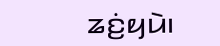ꤘꤢꤦ꤬ꤟꤣꤧ꤯